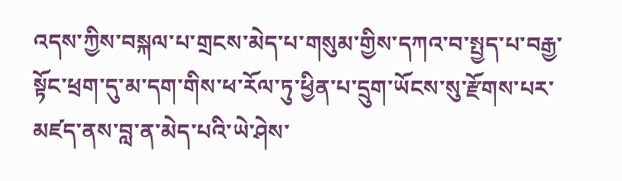འདས་ཀྱིས་བསྐལ་པ་གྲངས་མེད་པ་གསུམ་གྱིས་དཀའ་བ་སྤྱད་པ་བརྒྱ་སྟོང་ཕྲག་དུ་མ་དག་གིས་ཕ་རོལ་ཏུ་ཕྱིན་པ་དྲུག་ཡོངས་སུ་རྫོགས་པར་མཛད་ནས་བླ་ན་མེད་པའི་ཡེ་ཤེས་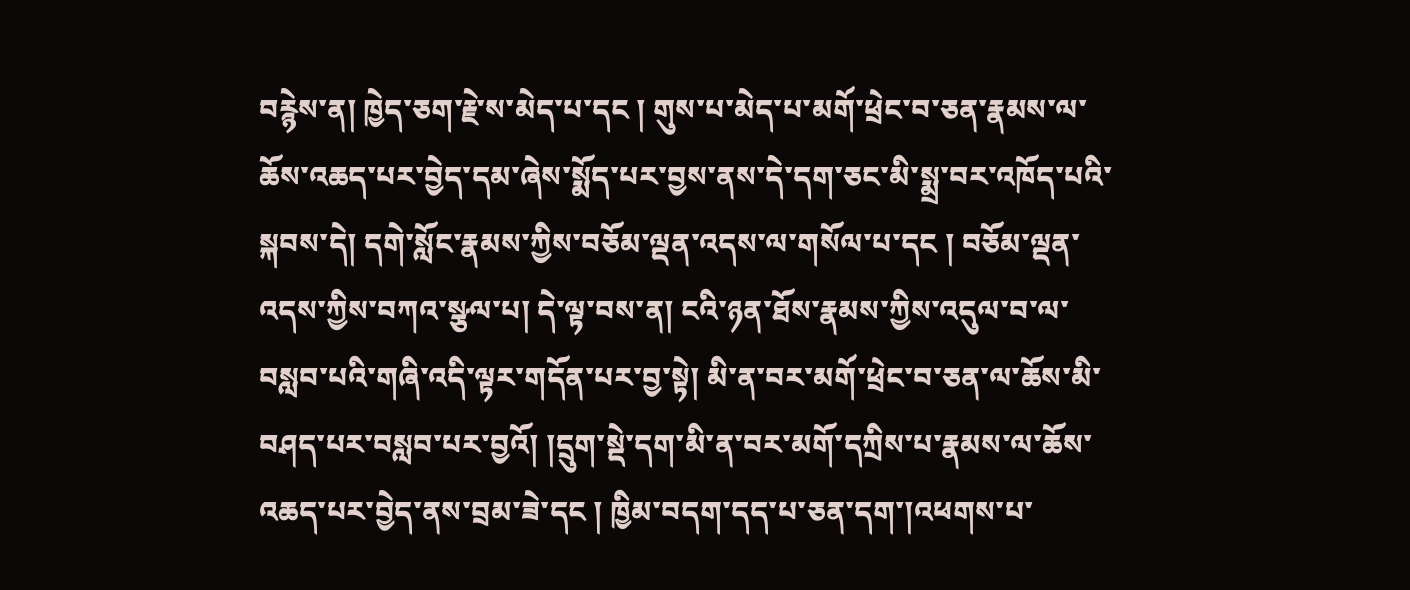བརྙེས་ན། ཁྱེད་ཅག་རྗེ་ས་མེད་པ་དང ། གུས་པ་མེད་པ་མགོ་ཕྲེང་བ་ཅན་རྣམས་ལ་ཆོས་འཆད་པར་བྱེད་དམ་ཞེས་སྨོད་པར་བྱས་ནས་དེ་དག་ཅང་མི་སྨྲ་བར་འཁོད་པའི་སྐབས་དེ། དགེ་སློང་རྣམས་ཀྱིས་བཅོམ་ལྡན་འདས་ལ་གསོལ་པ་དང ། བཅོམ་ལྡན་འདས་ཀྱིས་བཀའ་སྩལ་པ། དེ་ལྟ་བས་ན། ངའི་ཉན་ཐོས་རྣམས་ཀྱིས་འདུལ་བ་ལ་བསླབ་པའི་གཞི་འདི་ལྟར་གདོན་པར་བྱ་སྟེ། མི་ན་བར་མགོ་ཕྲེང་བ་ཅན་ལ་ཆོས་མི་བཤད་པར་བསླབ་པར་བྱའོ། །དྲུག་སྡེ་དག་མི་ན་བར་མགོ་དཀྲིས་པ་རྣམས་ལ་ཆོས་འཆད་པར་བྱེད་ནས་བྲམ་ཟེ་དང ། ཁྱིམ་བདག་དད་པ་ཅན་དག་།འཕགས་པ་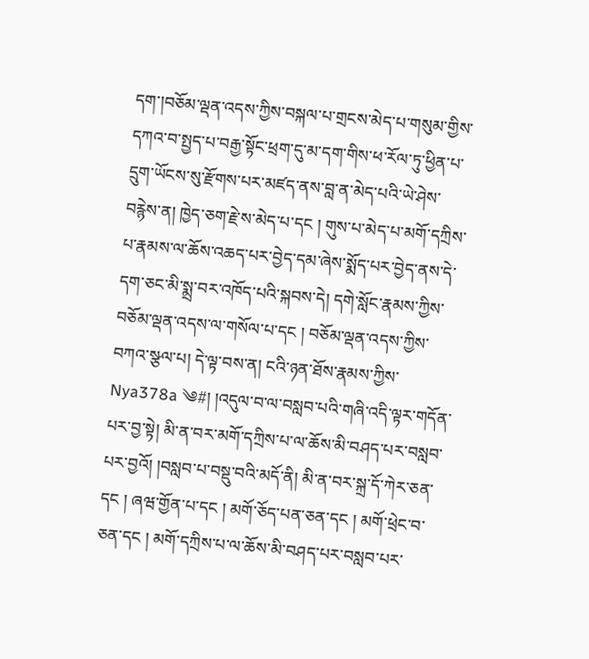དག་།བཅོམ་ལྡན་འདས་ཀྱིས་བསྐལ་པ་གྲངས་མེད་པ་གསུམ་གྱིས་དཀའ་བ་སྤྱད་པ་བརྒྱ་སྟོང་ཕྲག་དུ་མ་དག་གིས་ཕ་རོལ་ཏུ་ཕྱིན་པ་དྲུག་ཡོངས་སུ་རྫོགས་པར་མཛད་ནས་བླ་ན་མེད་པའི་ཡེ་ཤེས་བརྙེས་ན། ཁྱེད་ཅག་རྗེ་ས་མེད་པ་དང ། གུས་པ་མེད་པ་མགོ་དཀྲིས་པ་རྣམས་ལ་ཆོས་འཆད་པར་བྱེད་དམ་ཞེས་སྨོད་པར་བྱེད་ནས་དེ་དག་ཅང་མི་སྨྲ་བར་འཁོད་པའི་སྐབས་དེ། དགེ་སློང་རྣམས་ཀྱིས་བཅོམ་ལྡན་འདས་ལ་གསོལ་པ་དང ། བཅོམ་ལྡན་འདས་ཀྱིས་བཀའ་སྩལ་པ། དེ་ལྟ་བས་ན། ངའི་ཉན་ཐོས་རྣམས་ཀྱིས་ Nya378a ༄#། །འདུལ་བ་ལ་བསླབ་པའི་གཞི་འདི་ལྟར་གདོན་པར་བྱ་སྟེ། མི་ན་བར་མགོ་དཀྲིས་པ་ལ་ཆོས་མི་བཤད་པར་བསླབ་པར་བྱའོ། །བསླབ་པ་བསྡུ་བའི་མདོ་ནི། མི་ན་བར་སྐྲ་དོ་ཀེར་ཅན་དང ། ཞཝ་གྱོན་པ་དང ། མགོ་ཅོད་པན་ཅན་དང ། མགོ་ཕྲེང་བ་ཅན་དང ། མགོ་དཀྲིས་པ་ལ་ཆོས་མི་བཤད་པར་བསླབ་པར་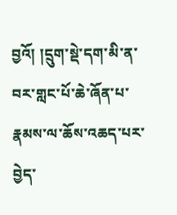བྱའོ། །དྲུག་སྡེ་དག་མི་ན་བར་གླང་པོ་ཆེ་ཞོན་པ་རྣམས་ལ་ཆོས་འཆད་པར་བྱེད་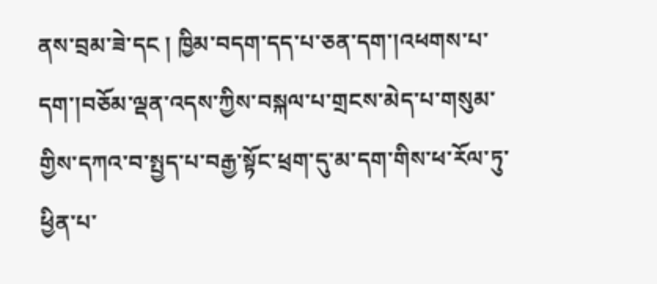ནས་བྲམ་ཟེ་དང ། ཁྱིམ་བདག་དད་པ་ཅན་དག་།འཕགས་པ་དག་།བཅོམ་ལྡན་འདས་ཀྱིས་བསྐལ་པ་གྲངས་མེད་པ་གསུམ་གྱིས་དཀའ་བ་སྤྱད་པ་བརྒྱ་སྟོང་ཕྲག་དུ་མ་དག་གིས་ཕ་རོལ་ཏུ་ཕྱིན་པ་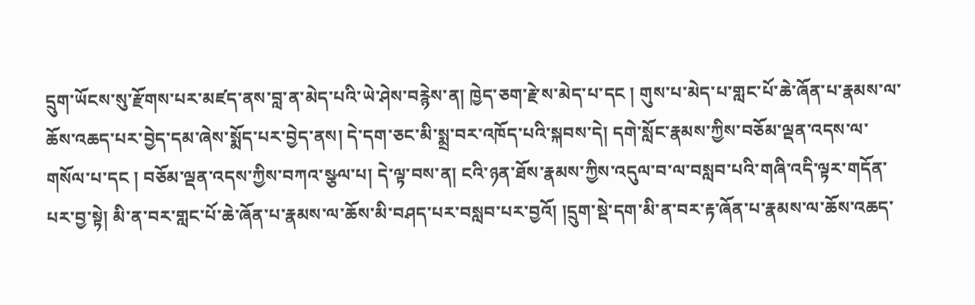དྲུག་ཡོངས་སུ་རྫོགས་པར་མཛད་ནས་བླ་ན་མེད་པའི་ཡེ་ཤེས་བརྙེས་ན། ཁྱེད་ཅག་རྗེ་ས་མེད་པ་དང ། གུས་པ་མེད་པ་གླང་པོ་ཆེ་ཞོན་པ་རྣམས་ལ་ཆོས་འཆད་པར་བྱེད་དམ་ཞེས་སྨོད་པར་བྱེད་ནས། དེ་དག་ཅང་མི་སྨྲ་བར་འཁོད་པའི་སྐབས་དེ། དགེ་སློང་རྣམས་ཀྱིས་བཅོམ་ལྡན་འདས་ལ་གསོལ་པ་དང ། བཅོམ་ལྡན་འདས་ཀྱིས་བཀའ་སྩལ་པ། དེ་ལྟ་བས་ན། ངའི་ཉན་ཐོས་རྣམས་ཀྱིས་འདུལ་བ་ལ་བསླབ་པའི་གཞི་འདི་ལྟར་གདོན་པར་བྱ་སྟེ། མི་ན་བར་གླང་པོ་ཆེ་ཞོན་པ་རྣམས་ལ་ཆོས་མི་བཤད་པར་བསླབ་པར་བྱའོ། །དྲུག་སྡེ་དག་མི་ན་བར་རྟ་ཞོན་པ་རྣམས་ལ་ཆོས་འཆད་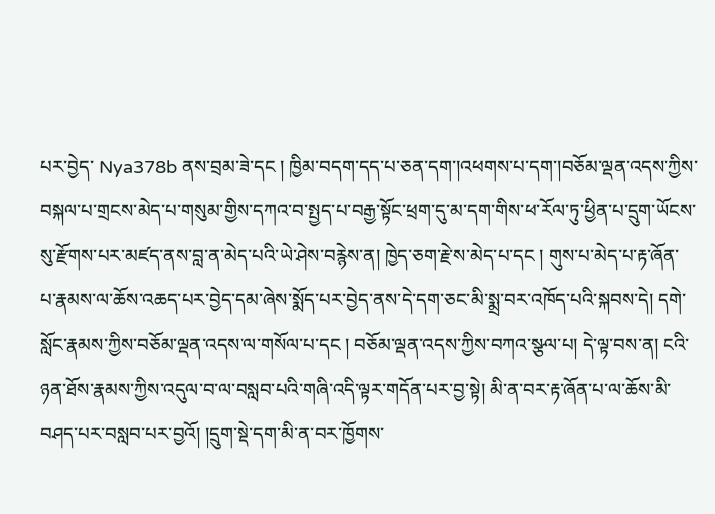པར་བྱེད་ Nya378b ནས་བྲམ་ཟེ་དང ། ཁྱིམ་བདག་དད་པ་ཅན་དག་།འཕགས་པ་དག་།བཅོམ་ལྡན་འདས་ཀྱིས་བསྐལ་པ་གྲངས་མེད་པ་གསུམ་གྱིས་དཀའ་བ་སྤྱད་པ་བརྒྱ་སྟོང་ཕྲག་དུ་མ་དག་གིས་ཕ་རོལ་ཏུ་ཕྱིན་པ་དྲུག་ཡོངས་སུ་རྫོགས་པར་མཛད་ནས་བླ་ན་མེད་པའི་ཡེ་ཤེས་བརྙེས་ན། ཁྱེད་ཅག་རྗེ་ས་མེད་པ་དང ། གུས་པ་མེད་པ་རྟ་ཞོན་པ་རྣམས་ལ་ཆོས་འཆད་པར་བྱེད་དམ་ཞེས་སྨོད་པར་བྱེད་ནས་དེ་དག་ཅང་མི་སྨྲ་བར་འཁོད་པའི་སྐབས་དེ། དགེ་སློང་རྣམས་ཀྱིས་བཅོམ་ལྡན་འདས་ལ་གསོལ་པ་དང ། བཅོམ་ལྡན་འདས་ཀྱིས་བཀའ་སྩལ་པ། དེ་ལྟ་བས་ན། ངའི་ཉན་ཐོས་རྣམས་ཀྱིས་འདུལ་བ་ལ་བསླབ་པའི་གཞི་འདི་ལྟར་གདོན་པར་བྱ་སྟེ། མི་ན་བར་རྟ་ཞོན་པ་ལ་ཆོས་མི་བཤད་པར་བསླབ་པར་བྱའོ། །དྲུག་སྡེ་དག་མི་ན་བར་ཁྱོགས་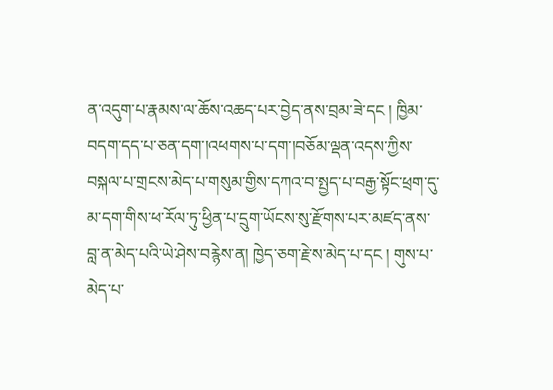ན་འདུག་པ་རྣམས་ལ་ཆོས་འཆད་པར་བྱེད་ནས་བྲམ་ཟེ་དང ། ཁྱིམ་བདག་དད་པ་ཅན་དག་།འཕགས་པ་དག་།བཅོམ་ལྡན་འདས་ཀྱིས་བསྐལ་པ་གྲངས་མེད་པ་གསུམ་གྱིས་དཀའ་བ་སྤྱད་པ་བརྒྱ་སྟོང་ཕྲག་དུ་མ་དག་གིས་ཕ་རོལ་ཏུ་ཕྱིན་པ་དྲུག་ཡོངས་སུ་རྫོགས་པར་མཛད་ནས་བླ་ན་མེད་པའི་ཡེ་ཤེས་བརྙེས་ན། ཁྱེད་ཅག་རྗེ་ས་མེད་པ་དང ། གུས་པ་མེད་པ་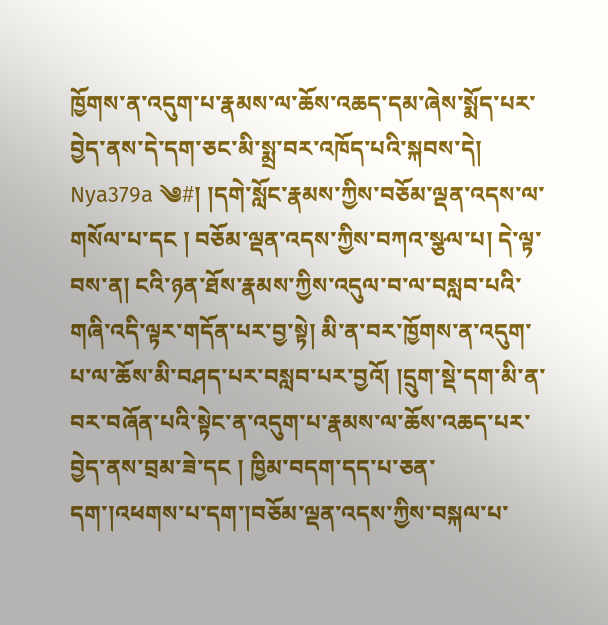ཁྱོགས་ན་འདུག་པ་རྣམས་ལ་ཆོས་འཆད་དམ་ཞེས་སྨོད་པར་བྱེད་ནས་དེ་དག་ཅང་མི་སྨྲ་བར་འཁོད་པའི་སྐབས་དེ། Nya379a ༄#། །དགེ་སློང་རྣམས་ཀྱིས་བཅོམ་ལྡན་འདས་ལ་གསོལ་པ་དང ། བཅོམ་ལྡན་འདས་ཀྱིས་བཀའ་སྩལ་པ། དེ་ལྟ་བས་ན། ངའི་ཉན་ཐོས་རྣམས་ཀྱིས་འདུལ་བ་ལ་བསླབ་པའི་གཞི་འདི་ལྟར་གདོན་པར་བྱ་སྟེ། མི་ན་བར་ཁྱོགས་ན་འདུག་པ་ལ་ཆོས་མི་བཤད་པར་བསླབ་པར་བྱའོ། །དྲུག་སྡེ་དག་མི་ན་བར་བཞོན་པའི་སྟེང་ན་འདུག་པ་རྣམས་ལ་ཆོས་འཆད་པར་བྱེད་ནས་བྲམ་ཟེ་དང ། ཁྱིམ་བདག་དད་པ་ཅན་དག་།འཕགས་པ་དག་།བཅོམ་ལྡན་འདས་ཀྱིས་བསྐལ་པ་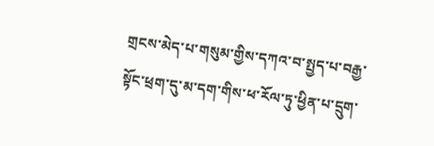གྲངས་མེད་པ་གསུམ་གྱིས་དཀའ་བ་སྤྱད་པ་བརྒྱ་སྟོང་ཕྲག་དུ་མ་དག་གིས་ཕ་རོལ་ཏུ་ཕྱིན་པ་དྲུག་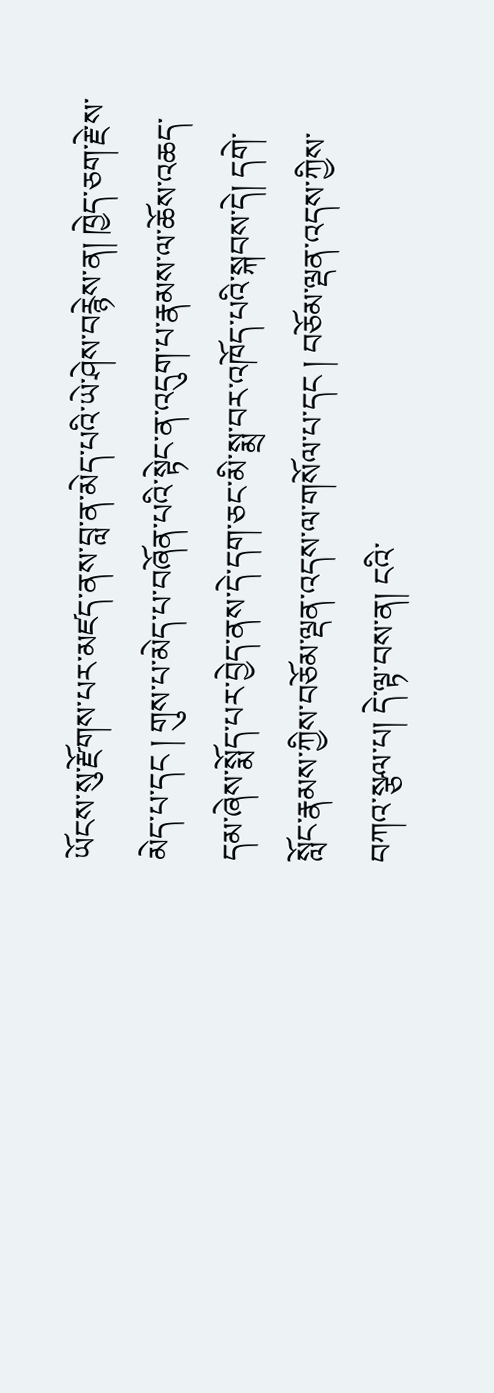ཡོངས་སུ་རྫོགས་པར་མཛད་ནས་བླ་ན་མེད་པའི་ཡེ་ཤེས་བརྙེས་ན། ཁྱེད་ཅག་རྗེ་ས་མེད་པ་དང ། གུས་པ་མེད་པ་བཞོན་པའི་སྟེང་ན་འདུག་པ་རྣམས་ལ་ཆོས་འཆད་དམ་ཞེས་སྨོད་པར་བྱེད་ནས་དེ་དག་ཅང་མི་སྨྲ་བར་འཁོད་པའི་སྐབས་དེ། དགེ་སློང་རྣམས་ཀྱིས་བཅོམ་ལྡན་འདས་ལ་གསོལ་པ་དང ། བཅོམ་ལྡན་འདས་ཀྱིས་བཀའ་སྩལ་པ། དེ་ལྟ་བས་ན། ངའི་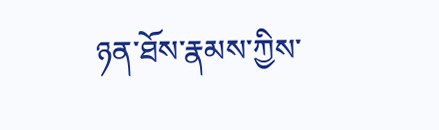ཉན་ཐོས་རྣམས་ཀྱིས་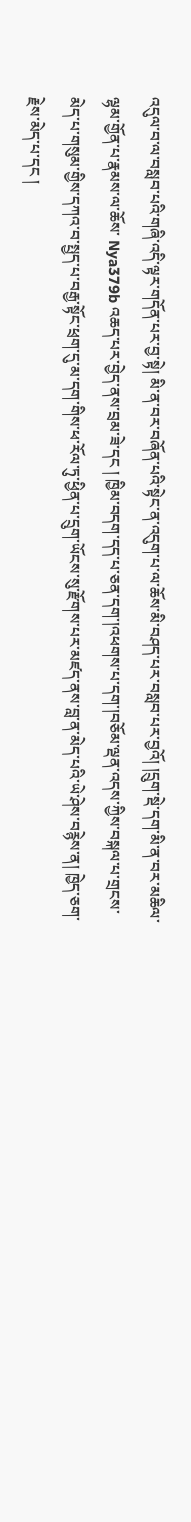འདུལ་བ་ལ་བསླབ་པའི་གཞི་འདི་ལྟར་གདོན་པར་བྱ་སྟེ། མི་ན་བར་བཞོན་པའི་སྟེང་ན་འདུག་པ་ལ་ཆོས་མི་བཤད་པར་བསླབ་པར་བྱའོ། །དྲུག་སྡེ་དག་མི་ན་བར་མཆིལ་ལྷམ་གྱོན་པ་རྣམས་ལ་ཆོས་ Nya379b འཆད་པར་བྱེད་ནས་བྲམ་ཟེ་དང ། ཁྱིམ་བདག་དད་པ་ཅན་དག་།འཕགས་པ་དག་།བཅོམ་ལྡན་འདས་ཀྱིས་བསྐལ་པ་གྲངས་མེད་པ་གསུམ་གྱིས་དཀའ་བ་སྤྱད་པ་བརྒྱ་སྟོང་ཕྲག་དུ་མ་དག་གིས་ཕ་རོལ་ཏུ་ཕྱིན་པ་དྲུག་ཡོངས་སུ་རྫོགས་པར་མཛད་ནས་བླ་ན་མེད་པའི་ཡེ་ཤེས་བརྙེས་ན། ཁྱེད་ཅག་རྗེས་མེད་པ་དང །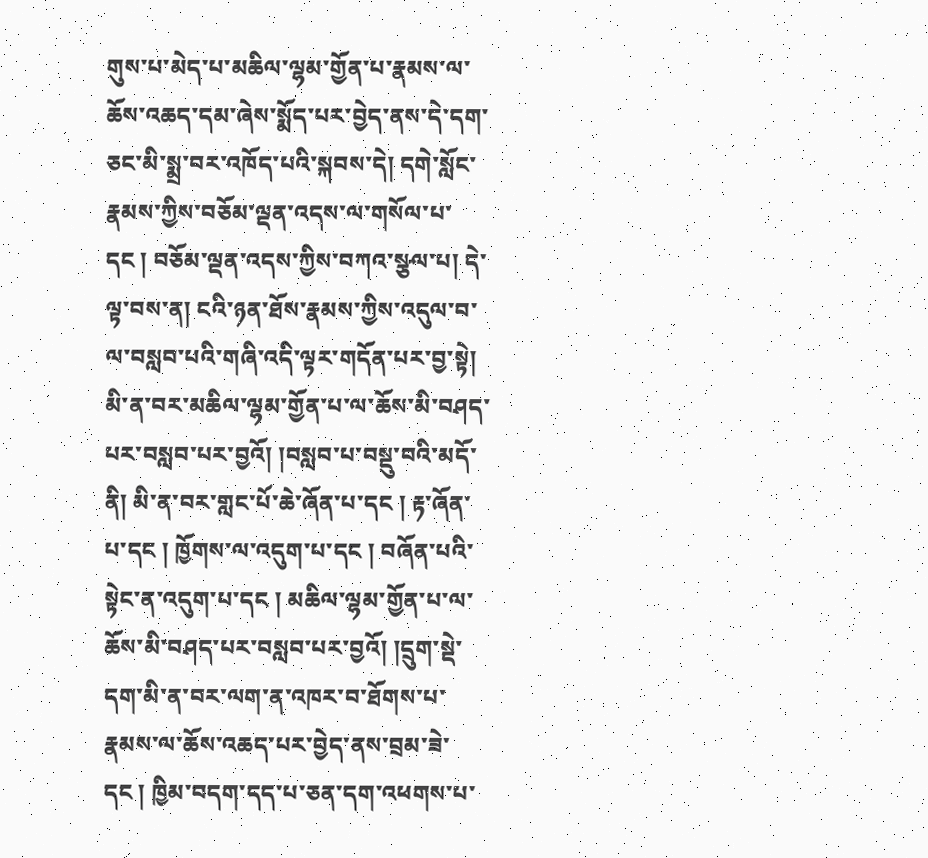གུས་པ་མེད་པ་མཆིལ་ལྷམ་གྱོན་པ་རྣམས་ལ་ཆོས་འཆད་དམ་ཞེས་སྨོད་པར་བྱེད་ནས་དེ་དག་ཅང་མི་སྨྲ་བར་འཁོད་པའི་སྐབས་དེ། དགེ་སློང་རྣམས་ཀྱིས་བཅོམ་ལྡན་འདས་ལ་གསོལ་པ་དང ། བཅོམ་ལྡན་འདས་ཀྱིས་བཀའ་སྩལ་པ། དེ་ལྟ་བས་ན། ངའི་ཉན་ཐོས་རྣམས་ཀྱིས་འདུལ་བ་ལ་བསླབ་པའི་གཞི་འདི་ལྟར་གདོན་པར་བྱ་སྟེ། མི་ན་བར་མཆིལ་ལྷམ་གྱོན་པ་ལ་ཆོས་མི་བཤད་པར་བསླབ་པར་བྱའོ། །བསླབ་པ་བསྡུ་བའི་མདོ་ནི། མི་ན་བར་གླང་པོ་ཆེ་ཞོན་པ་དང ། རྟ་ཞོན་པ་དང ། ཁྱོགས་ལ་འདུག་པ་དང ། བཞོན་པའི་སྟེང་ན་འདུག་པ་དང ། མཆིལ་ལྷམ་གྱོན་པ་ལ་ཆོས་མི་བཤད་པར་བསླབ་པར་བྱའོ། །དྲུག་སྡེ་དག་མི་ན་བར་ལག་ན་འཁར་བ་ཐོགས་པ་རྣམས་ལ་ཆོས་འཆད་པར་བྱེད་ནས་བྲམ་ཟེ་དང ། ཁྱིམ་བདག་དད་པ་ཅན་དག་འཕགས་པ་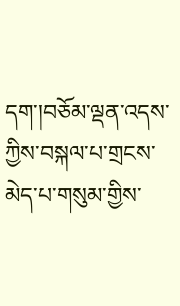དག་།བཅོམ་ལྡན་འདས་ཀྱིས་བསྐལ་པ་གྲངས་མེད་པ་གསུམ་གྱིས་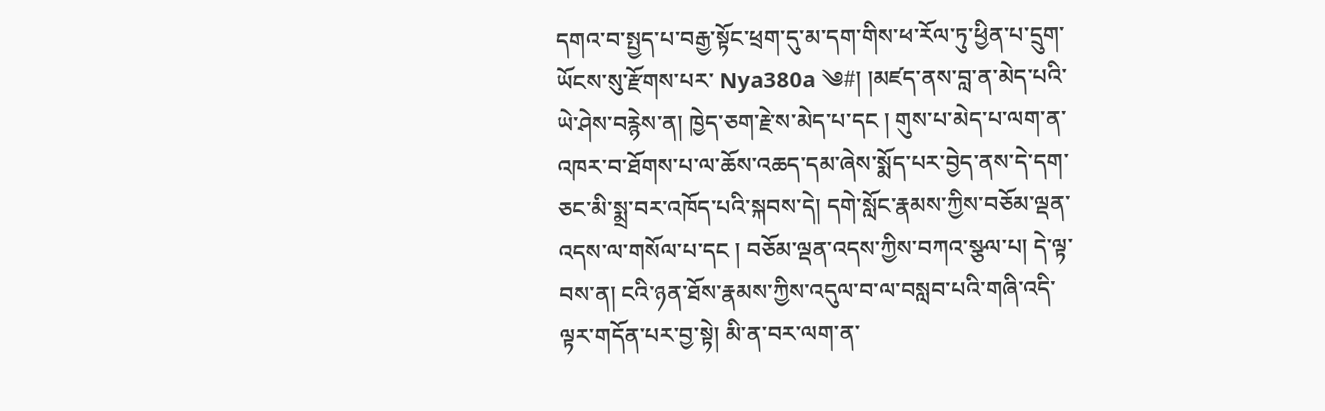དགའ་བ་སྤྱད་པ་བརྒྱ་སྟོང་ཕྲག་དུ་མ་དག་གིས་ཕ་རོལ་ཏུ་ཕྱིན་པ་དྲུག་ཡོངས་སུ་རྫོགས་པར་ Nya380a ༄#། །མཛད་ནས་བླ་ན་མེད་པའི་ཡེ་ཤེས་བརྙེས་ན། ཁྱེད་ཅག་རྗེ་ས་མེད་པ་དང ། གུས་པ་མེད་པ་ལག་ན་འཁར་བ་ཐོགས་པ་ལ་ཆོས་འཆད་དམ་ཞེས་སྨོད་པར་བྱེད་ནས་དེ་དག་ཅང་མི་སྨྲ་བར་འཁོད་པའི་སྐབས་དེ། དགེ་སློང་རྣམས་ཀྱིས་བཅོམ་ལྡན་འདས་ལ་གསོལ་པ་དང ། བཅོམ་ལྡན་འདས་ཀྱིས་བཀའ་སྩལ་པ། དེ་ལྟ་བས་ན། ངའི་ཉན་ཐོས་རྣམས་ཀྱིས་འདུལ་བ་ལ་བསླབ་པའི་གཞི་འདི་ལྟར་གདོན་པར་བྱ་སྟེ། མི་ན་བར་ལག་ན་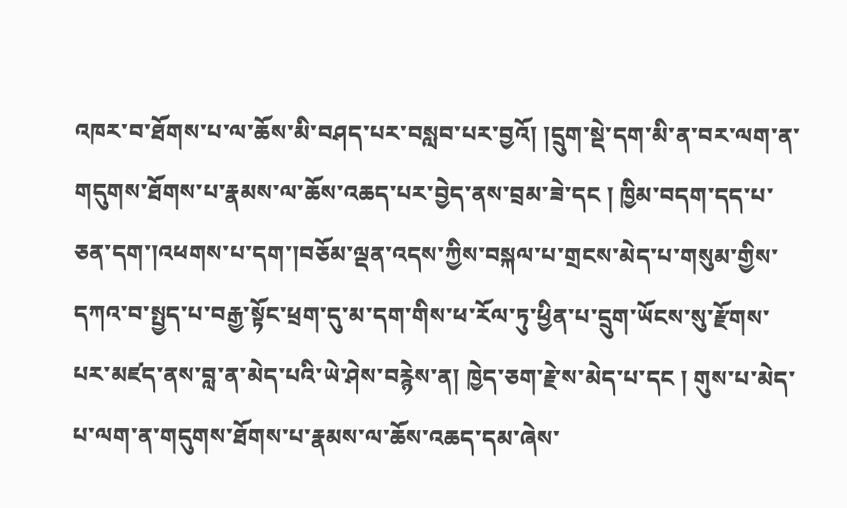འཁར་བ་ཐོགས་པ་ལ་ཆོས་མི་བཤད་པར་བསླབ་པར་བྱའོ། །དྲུག་སྡེ་དག་མི་ན་བར་ལག་ན་གདུགས་ཐོགས་པ་རྣམས་ལ་ཆོས་འཆད་པར་བྱེད་ནས་བྲམ་ཟེ་དང ། ཁྱིམ་བདག་དད་པ་ཅན་དག་།འཕགས་པ་དག་།བཅོམ་ལྡན་འདས་ཀྱིས་བསྐལ་པ་གྲངས་མེད་པ་གསུམ་གྱིས་དཀའ་བ་སྤྱད་པ་བརྒྱ་སྟོང་ཕྲག་དུ་མ་དག་གིས་ཕ་རོལ་ཏུ་ཕྱིན་པ་དྲུག་ཡོངས་སུ་རྫོགས་པར་མཛད་ནས་བླ་ན་མེད་པའི་ཡེ་ཤེས་བརྙེས་ན། ཁྱེད་ཅག་རྗེ་ས་མེད་པ་དང ། གུས་པ་མེད་པ་ལག་ན་གདུགས་ཐོགས་པ་རྣམས་ལ་ཆོས་འཆད་དམ་ཞེས་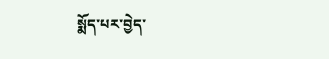སྨོད་པར་བྱེད་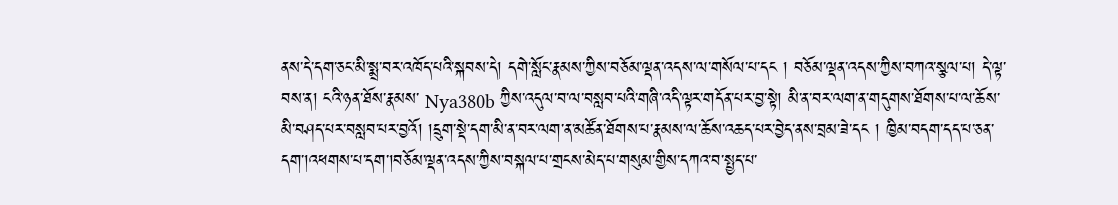ནས་དེ་དག་ཅང་མི་སྨྲ་བར་འཁོད་པའི་སྐབས་དེ། དགེ་སློང་རྣམས་ཀྱིས་བཅོམ་ལྡན་འདས་ལ་གསོལ་པ་དང ། བཅོམ་ལྡན་འདས་ཀྱིས་བཀའ་སྩལ་པ། དེ་ལྟ་བས་ན། ངའི་ཉན་ཐོས་རྣམས་ Nya380b ཀྱིས་འདུལ་བ་ལ་བསླབ་པའི་གཞི་འདི་ལྟར་གདོན་པར་བྱ་སྟེ། མི་ན་བར་ལག་ན་གདུགས་ཐོགས་པ་ལ་ཆོས་མི་བཤད་པར་བསླབ་པར་བྱའོ། །དྲུག་སྡེ་དག་མི་ན་བར་ལག་ན་མཚོན་ཐོགས་པ་རྣམས་ལ་ཆོས་འཆད་པར་བྱེད་ནས་བྲམ་ཟེ་དང ། ཁྱིམ་བདག་དད་པ་ཅན་དག་།འཕགས་པ་དག་།བཅོམ་ལྡན་འདས་ཀྱིས་བསྐལ་པ་གྲངས་མེད་པ་གསུམ་གྱིས་དཀའ་བ་སྤྱད་པ་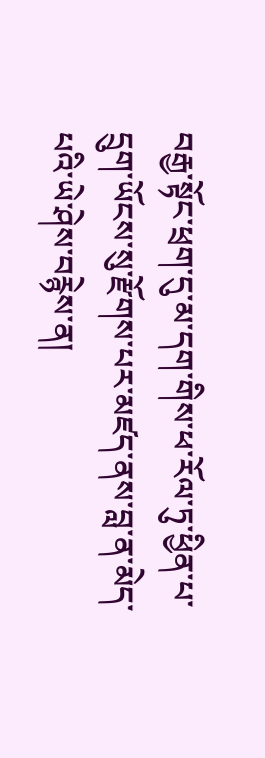བརྒྱ་སྟོང་ཕྲག་དུ་མ་དག་གིས་ཕ་རོལ་ཏུ་ཕྱིན་པ་དྲུག་ཡོངས་སུ་རྫོགས་པར་མཛད་ནས་བླ་ན་མེད་པའི་ཡེ་ཤེས་བརྙེས་ན།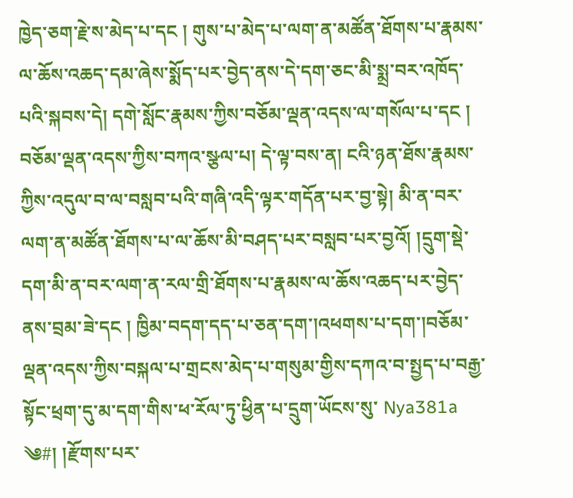ཁྱེད་ཅག་རྗེ་ས་མེད་པ་དང ། གུས་པ་མེད་པ་ལག་ན་མཚོན་ཐོགས་པ་རྣམས་ལ་ཆོས་འཆད་དམ་ཞེས་སྨོད་པར་བྱེད་ནས་དེ་དག་ཅང་མི་སྨྲ་བར་འཁོད་པའི་སྐབས་དེ། དགེ་སློང་རྣམས་ཀྱིས་བཅོམ་ལྡན་འདས་ལ་གསོལ་པ་དང ། བཅོམ་ལྡན་འདས་ཀྱིས་བཀའ་སྩལ་པ། དེ་ལྟ་བས་ན། ངའི་ཉན་ཐོས་རྣམས་ཀྱིས་འདུལ་བ་ལ་བསླབ་པའི་གཞི་འདི་ལྟར་གདོན་པར་བྱ་སྟེ། མི་ན་བར་ལག་ན་མཚོན་ཐོགས་པ་ལ་ཆོས་མི་བཤད་པར་བསླབ་པར་བྱའོ། །དྲུག་སྡེ་དག་མི་ན་བར་ལག་ན་རལ་གྲི་ཐོགས་པ་རྣམས་ལ་ཆོས་འཆད་པར་བྱེད་ནས་བྲམ་ཟེ་དང ། ཁྱིམ་བདག་དད་པ་ཅན་དག་།འཕགས་པ་དག་།བཅོམ་ལྡན་འདས་ཀྱིས་བསྐལ་པ་གྲངས་མེད་པ་གསུམ་གྱིས་དཀའ་བ་སྤྱད་པ་བརྒྱ་སྟོང་ཕྲག་དུ་མ་དག་གིས་ཕ་རོལ་ཏུ་ཕྱིན་པ་དྲུག་ཡོངས་སུ་ Nya381a ༄#། །རྫོགས་པར་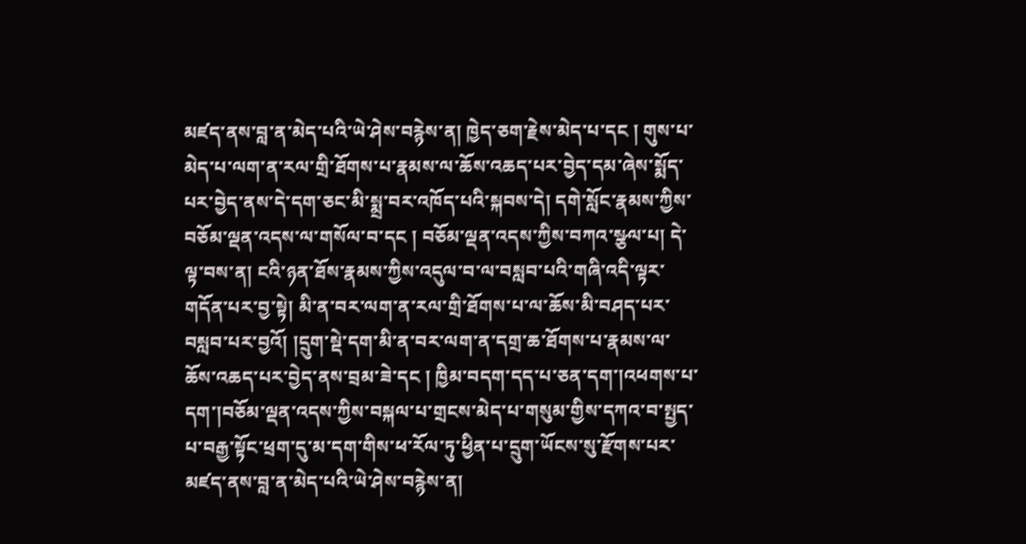མཛད་ནས་བླ་ན་མེད་པའི་ཡེ་ཤེས་བརྙེས་ན། ཁྱེད་ཅག་རྗེས་མེད་པ་དང ། གུས་པ་མེད་པ་ལག་ན་རལ་གྲི་ཐོགས་པ་རྣམས་ལ་ཆོས་འཆད་པར་བྱེད་དམ་ཞེས་སྨོད་པར་བྱེད་ནས་དེ་དག་ཅང་མི་སྨྲ་བར་འཁོད་པའི་སྐབས་དེ། དགེ་སློང་རྣམས་ཀྱིས་བཅོམ་ལྡན་འདས་ལ་གསོལ་བ་དང ། བཅོམ་ལྡན་འདས་ཀྱིས་བཀའ་སྩལ་པ། དེ་ལྟ་བས་ན། ངའི་ཉན་ཐོས་རྣམས་ཀྱིས་འདུལ་བ་ལ་བསླབ་པའི་གཞི་འདི་ལྟར་གདོན་པར་བྱ་སྟེ། མི་ན་བར་ལག་ན་རལ་གྲི་ཐོགས་པ་ལ་ཆོས་མི་བཤད་པར་བསླབ་པར་བྱའོ། །དྲུག་སྡེ་དག་མི་ན་བར་ལག་ན་དགྲ་ཆ་ཐོགས་པ་རྣམས་ལ་ཆོས་འཆད་པར་བྱེད་ནས་བྲམ་ཟེ་དང ། ཁྱིམ་བདག་དད་པ་ཅན་དག་།འཕགས་པ་དག་།བཅོམ་ལྡན་འདས་ཀྱིས་བསྐལ་པ་གྲངས་མེད་པ་གསུམ་གྱིས་དཀའ་བ་སྤྱད་པ་བརྒྱ་སྟོང་ཕྲག་དུ་མ་དག་གིས་ཕ་རོལ་ཏུ་ཕྱིན་པ་དྲུག་ཡོངས་སུ་རྫོགས་པར་མཛད་ནས་བླ་ན་མེད་པའི་ཡེ་ཤེས་བརྙེས་ན།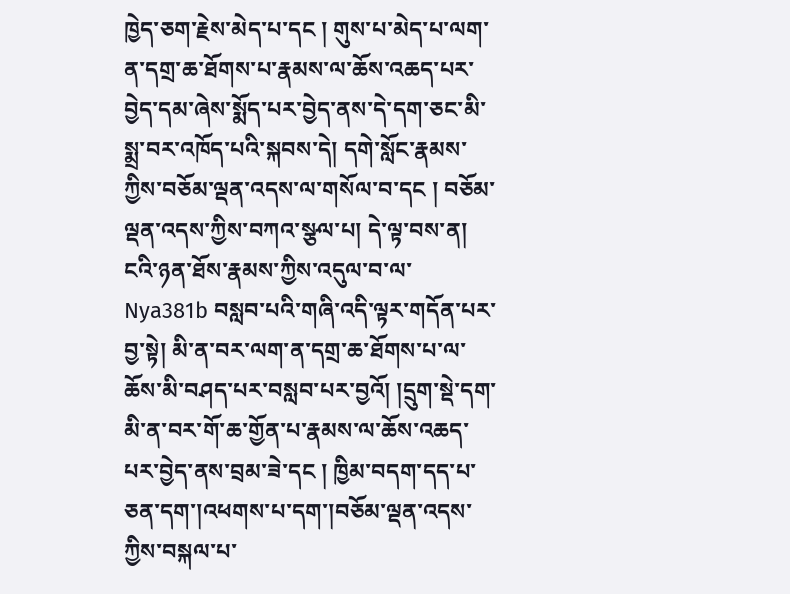ཁྱེད་ཅག་རྗེས་མེད་པ་དང ། གུས་པ་མེད་པ་ལག་ན་དགྲ་ཆ་ཐོགས་པ་རྣམས་ལ་ཆོས་འཆད་པར་བྱེད་དམ་ཞེས་སྨོད་པར་བྱེད་ནས་དེ་དག་ཅང་མི་སྨྲ་བར་འཁོད་པའི་སྐབས་དེ། དགེ་སློང་རྣམས་ཀྱིས་བཅོམ་ལྡན་འདས་ལ་གསོལ་བ་དང ། བཅོམ་ལྡན་འདས་ཀྱིས་བཀའ་སྩལ་པ། དེ་ལྟ་བས་ན། ངའི་ཉན་ཐོས་རྣམས་ཀྱིས་འདུལ་བ་ལ་ Nya381b བསླབ་པའི་གཞི་འདི་ལྟར་གདོན་པར་བྱ་སྟེ། མི་ན་བར་ལག་ན་དགྲ་ཆ་ཐོགས་པ་ལ་ཆོས་མི་བཤད་པར་བསླབ་པར་བྱའོ། །དྲུག་སྡེ་དག་མི་ན་བར་གོ་ཆ་གྱོན་པ་རྣམས་ལ་ཆོས་འཆད་པར་བྱེད་ནས་བྲམ་ཟེ་དང ། ཁྱིམ་བདག་དད་པ་ཅན་དག་།འཕགས་པ་དག་།བཅོམ་ལྡན་འདས་ཀྱིས་བསྐལ་པ་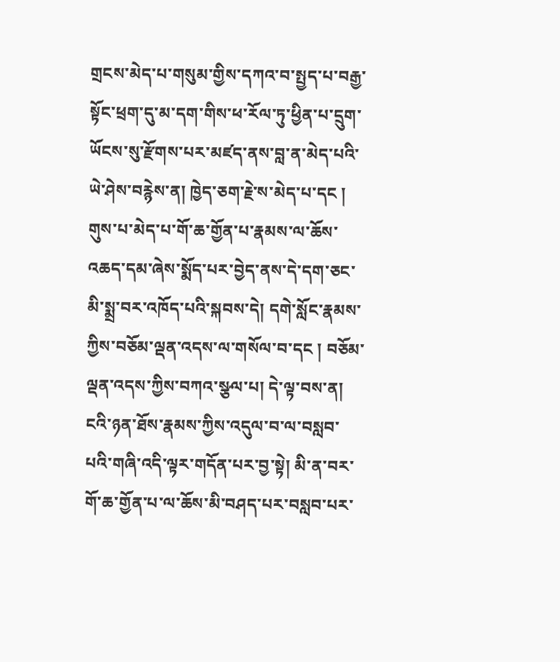གྲངས་མེད་པ་གསུམ་གྱིས་དཀའ་བ་སྤྱད་པ་བརྒྱ་སྟོང་ཕྲག་དུ་མ་དག་གིས་ཕ་རོལ་ཏུ་ཕྱིན་པ་དྲུག་ཡོངས་སུ་རྫོགས་པར་མཛད་ནས་བླ་ན་མེད་པའི་ཡེ་ཤེས་བརྙེས་ན། ཁྱེད་ཅག་རྗེ་ས་མེད་པ་དང ། གུས་པ་མེད་པ་གོ་ཆ་གྱོན་པ་རྣམས་ལ་ཆོས་འཆད་དམ་ཞེས་སྨོད་པར་བྱེད་ནས་དེ་དག་ཅང་མི་སྨྲ་བར་འཁོད་པའི་སྐབས་དེ། དགེ་སློང་རྣམས་ཀྱིས་བཅོམ་ལྡན་འདས་ལ་གསོལ་བ་དང ། བཅོམ་ལྡན་འདས་ཀྱིས་བཀའ་སྩལ་པ། དེ་ལྟ་བས་ན། ངའི་ཉན་ཐོས་རྣམས་ཀྱིས་འདུལ་བ་ལ་བསླབ་པའི་གཞི་འདི་ལྟར་གདོན་པར་བྱ་སྟེ། མི་ན་བར་གོ་ཆ་གྱོན་པ་ལ་ཆོས་མི་བཤད་པར་བསླབ་པར་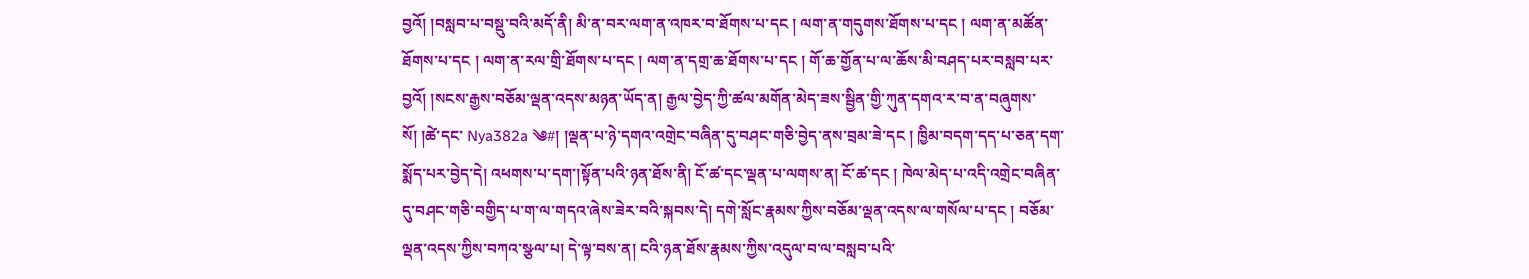བྱའོ། །བསླབ་པ་བསྡུ་བའི་མདོ་ནི། མི་ན་བར་ལག་ན་འཁར་བ་ཐོགས་པ་དང ། ལག་ན་གདུགས་ཐོགས་པ་དང ། ལག་ན་མཚོན་ཐོགས་པ་དང ། ལག་ན་རལ་གྲི་ཐོགས་པ་དང ། ལག་ན་དགྲ་ཆ་ཐོགས་པ་དང ། གོ་ཆ་གྱོན་པ་ལ་ཆོས་མི་བཤད་པར་བསླབ་པར་བྱའོ། །སངས་རྒྱས་བཅོམ་ལྡན་འདས་མཉན་ཡོད་ན། རྒྱལ་བྱེད་ཀྱི་ཚལ་མགོན་མེད་ཟས་སྦྱིན་གྱི་ཀུན་དགའ་ར་བ་ན་བཞུགས་སོ། །ཚེ་དང་ Nya382a ༄#། །ལྡན་པ་ཉེ་དགའ་འགྲེང་བཞིན་དུ་བཤང་གཅི་བྱེད་ནས་བྲམ་ཟེ་དང ། ཁྱིམ་བདག་དད་པ་ཅན་དག་སྨོད་པར་བྱེད་དེ། འཕགས་པ་དག་།སྟོན་པའི་ཉན་ཐོས་ནི། ངོ་ཚ་དང་ལྡན་པ་ལགས་ན། ངོ་ཚ་དང ། ཁེལ་མེད་པ་འདི་འགྲེང་བཞིན་དུ་བཤང་གཅི་བགྱིད་པ་ག་ལ་གདའ་ཞེས་ཟེར་བའི་སྐབས་དེ། དགེ་སློང་རྣམས་ཀྱིས་བཅོམ་ལྡན་འདས་ལ་གསོལ་པ་དང ། བཅོམ་ལྡན་འདས་ཀྱིས་བཀའ་སྩལ་པ། དེ་ལྟ་བས་ན། ངའི་ཉན་ཐོས་རྣམས་ཀྱིས་འདུལ་བ་ལ་བསླབ་པའི་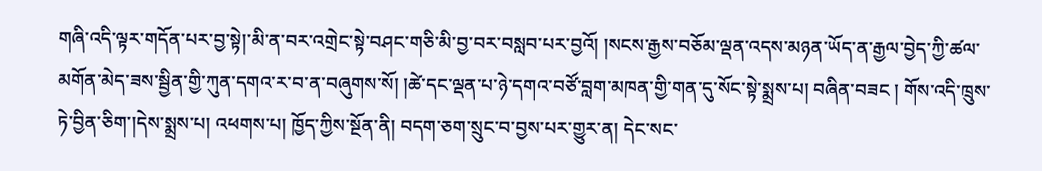གཞི་འདི་ལྟར་གདོན་པར་བྱ་སྟེ།་མི་ན་བར་འགྲེང་སྟེ་བཤང་གཅི་མི་བྱ་བར་བསླབ་པར་བྱའོ། །སངས་རྒྱས་བཅོམ་ལྡན་འདས་མཉན་ཡོད་ན་རྒྱལ་བྱེད་ཀྱི་ཚལ་མགོན་མེད་ཟས་སྦྱིན་གྱི་ཀུན་དགའ་ར་བ་ན་བཞུགས་སོ། །ཚེ་དང་ལྡན་པ་ཉེ་དགའ་བཙོ་བླག་མཁན་གྱི་གན་དུ་སོང་སྟེ་སྨྲས་པ། བཞིན་བཟང ། གོས་འདི་ཁྲུས་ཏེ་བྱིན་ཅིག་།དེས་སྨྲས་པ། འཕགས་པ། ཁྱོད་ཀྱིས་སྔོན་ནི། བདག་ཅག་སྲུང་བ་བྱས་པར་གྱུར་ན། དེང་སང་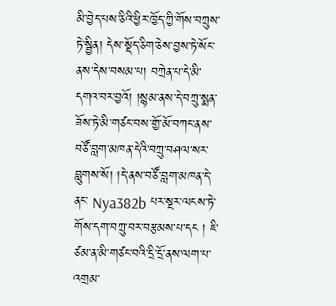མི་བྱེད་པས་ཅིའི་ཕྱིར་ཁྱོད་ཀྱི་གོས་བཀྲུས་ཏེ་སྦྱིན། དེས་སྡོད་ཅིག་ཅེས་བྱས་ཏེ་སོང་ནས་དེས་བསམ་པ། བཀྲེན་པ་དེ་མི་དགའ་བར་བྱའོ། །སྙམ་ནས་དེ་བཀྲུ་སྨན་ཟོས་ཏེ་མི་གཙང་བས་གྱོ་མོ་བཀང་ནས་བཙོ་བླག་མཁན་དེའི་བཀྲུ་བཤལ་སར་བླུགས་སོ། །དེ་ནས་བཙོ་བླག་མཁན་དེ་ནང་ Nya382b པར་སྔར་ལངས་ཏེ་གོས་དག་བཀྲུ་བར་བརྩམས་པ་དང ། ཇི་ཙམ་ན་མི་གཙང་བའི་དྲི་དྲོ་ནས་ལག་པ་འགྲམ་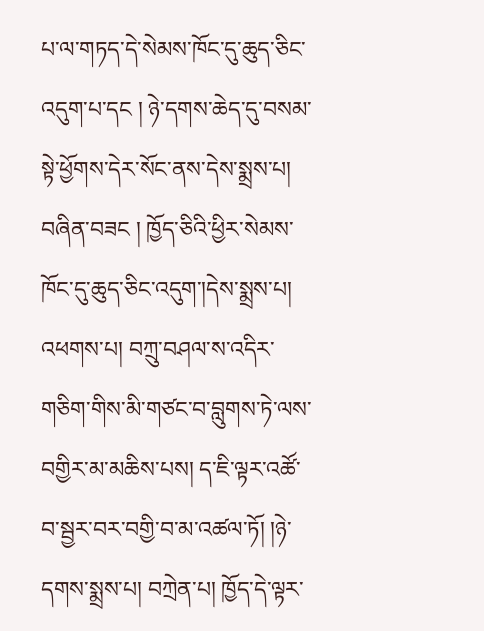པ་ལ་གཏད་དེ་སེམས་ཁོང་དུ་ཆུད་ཅིང་འདུག་པ་དང ། ཉེ་དགས་ཆེད་དུ་བསམ་སྟེ་ཕྱོགས་དེར་སོང་ནས་དེས་སྨྲས་པ། བཞིན་བཟང ། ཁྱོད་ཅིའི་ཕྱིར་སེམས་ཁོང་དུ་ཆུད་ཅིང་འདུག་།དེས་སྨྲས་པ། འཕགས་པ། བཀྲུ་བཤལ་ས་འདིར་གཅིག་གིས་མི་གཙང་བ་བླུགས་ཏེ་ལས་བགྱིར་མ་མཆིས་པས། ད་ཇི་ལྟར་འཚོ་བ་སྦྱར་བར་བགྱི་བ་མ་འཚལ་ཏོ། །ཉེ་དགས་སྨྲས་པ། བཀྲེན་པ། ཁྱོད་དེ་ལྟར་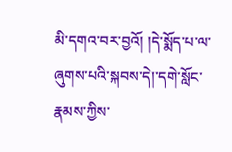མི་དགའ་བར་བྱའོ། །དེ་སྨོད་པ་ལ་ཞུགས་པའི་སྐབས་དེ།་དགེ་སློང་རྣམས་ཀྱིས་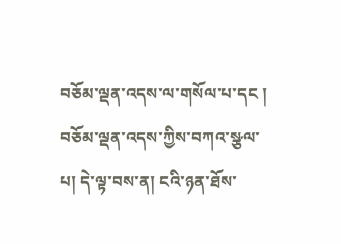བཅོམ་ལྡན་འདས་ལ་གསོལ་པ་དང ། བཅོམ་ལྡན་འདས་ཀྱིས་བཀའ་སྩལ་པ། དེ་ལྟ་བས་ན། ངའི་ཉན་ཐོས་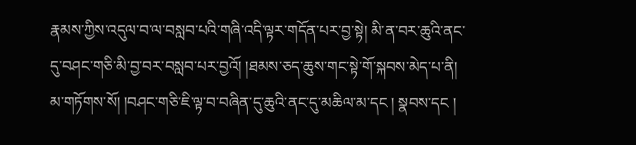རྣམས་ཀྱིས་འདུལ་བ་ལ་བསླབ་པའི་གཞི་འདི་ལྟར་གདོན་པར་བྱ་སྟེ། མི་ན་བར་ཆུའི་ནང་དུ་བཤང་གཅི་མི་བྱ་བར་བསླབ་པར་བྱའོ། །ཐམས་ཅད་ཆུས་གང་སྟེ་གོ་སྐབས་མེད་པ་ནི། མ་གཏོགས་སོ། །བཤང་གཅི་ཇི་ལྟ་བ་བཞིན་དུ་ཆུའི་ནང་དུ་མཆིལ་མ་དང ། སྣབས་དང །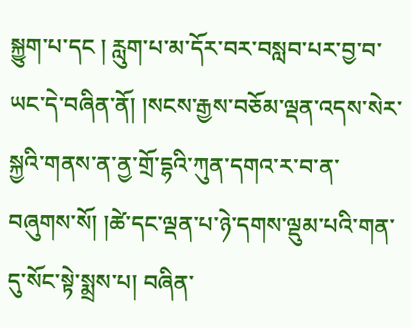སྐྱུག་པ་དང ། རླུག་པ་མ་དོར་བར་བསླབ་པར་བྱ་བ་ཡང་དེ་བཞིན་ནོ། །སངས་རྒྱས་བཅོམ་ལྡན་འདས་སེར་སྐྱའི་གནས་ན་ནྱ་གྲོ་དྷའི་ཀུན་དགའ་ར་བ་ན་བཞུགས་སོ། །ཚེ་དང་ལྡན་པ་ཉེ་དགས་ལྡུམ་པའི་གན་དུ་སོང་སྟེ་སྨྲས་པ། བཞིན་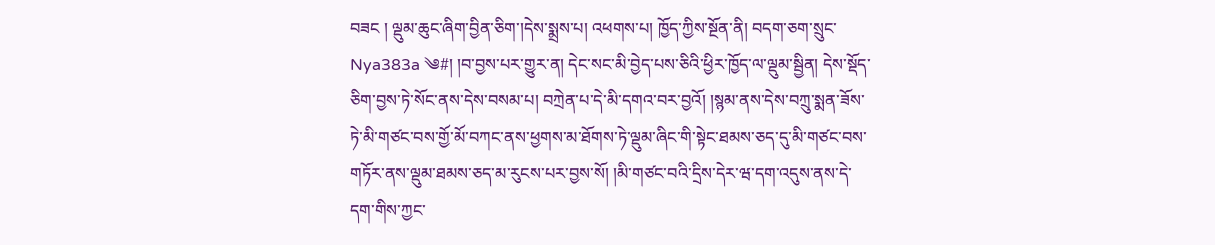བཟང ། ལྡུམ་ཆུང་ཞིག་བྱིན་ཅིག་།དེས་སྨྲས་པ། འཕགས་པ། ཁྱོད་ཀྱིས་སྔོན་ནི། བདག་ཅག་སྲུང་ Nya383a ༄#། །བ་བྱས་པར་གྱུར་ན། དེང་སང་མི་བྱེད་པས་ཅིའི་ཕྱིར་ཁྱོད་ལ་ལྡུམ་སྦྱིན། དེས་སྡོད་ཅིག་བྱས་ཏེ་སོང་ནས་དེས་བསམ་པ། བཀྲེན་པ་དེ་མི་དགའ་བར་བྱའོ། །སྙམ་ནས་དེས་བཀྲུ་སྨན་ཟོས་ཏེ་མི་གཙང་བས་གྱོ་མོ་བཀང་ནས་ཕྱགས་མ་ཐོགས་ཏེ་ལྡུམ་ཞིང་གི་སྟེང་ཐམས་ཅད་དུ་མི་གཙང་བས་གཏོར་ནས་ལྡུམ་ཐམས་ཅད་མ་རུངས་པར་བྱས་སོ། །མི་གཙང་བའི་དྲིས་དེར་ཝ་དག་འདུས་ནས་དེ་དག་གིས་ཀྱང་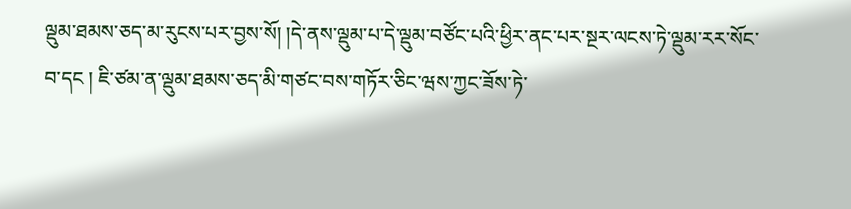ལྡུམ་ཐམས་ཅད་མ་རུངས་པར་བྱས་སོ། །དེ་ནས་ལྡུམ་པ་དེ་ལྡུམ་བཙོང་པའི་ཕྱིར་ནང་པར་སྔར་ལངས་ཏེ་ལྡུམ་རར་སོང་བ་དང ། ཇི་ཙམ་ན་ལྡུམ་ཐམས་ཅད་མི་གཙང་བས་གཏོར་ཅིང་ཝས་ཀྱང་ཟོས་ཏེ་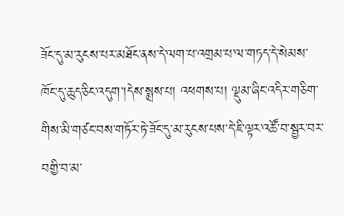ཟོང་དུ་མ་རུངས་པར་མཐོང་ནས་དེ་ལག་པ་འགྲམ་པ་ལ་གཏད་དེ་སེམས་ཁོང་དུ་ཆུད་ཅིང་འདུག་།དེས་སྨྲས་པ། འཕགས་པ། ལྡུམ་ཞིང་འདིར་གཅིག་གིས་མི་གཙང་བས་གཏོར་ཏེ་ཟོང་དུ་མ་རུངས་པས་དེ་ཇི་ལྟར་འཚོ་བ་སྦྱར་བར་བགྱི་བ་མ་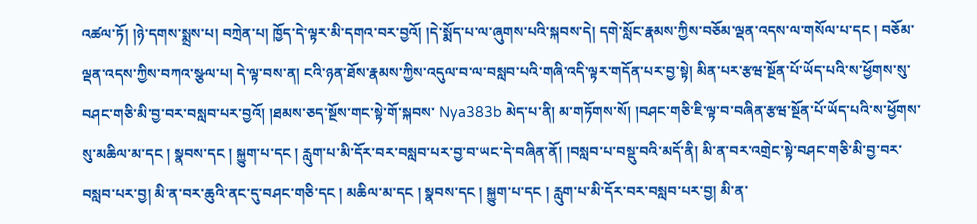འཚལ་ཏོ། །ཉེ་དགས་སྨྲས་པ། བཀྲེན་པ། ཁྱོད་དེ་ལྟར་མི་དགའ་བར་བྱའོ། །དེ་སྨོད་པ་ལ་ཞུགས་པའི་སྐབས་དེ། དགེ་སློང་རྣམས་ཀྱིས་བཅོམ་ལྡན་འདས་ལ་གསོལ་པ་དང ། བཅོམ་ལྡན་འདས་ཀྱིས་བཀའ་སྩལ་པ། དེ་ལྟ་བས་ན། ངའི་ཉན་ཐོས་རྣམས་ཀྱིས་འདུལ་བ་ལ་བསླབ་པའི་གཞི་འདི་ལྟར་གདོན་པར་བྱ་སྟེ། མིན་པར་རྩཝ་སྔོན་པོ་ཡོད་པའི་ས་ཕྱོགས་སུ་བཤང་གཅི་མི་བྱ་བར་བསླབ་པར་བྱའོ། །ཐམས་ཅད་སྔོས་གང་སྟེ་གོ་སྐབས་ Nya383b མེད་པ་ནི། མ་གཏོགས་སོ། །བཤང་གཅི་ཇི་ལྟ་བ་བཞིན་རྩཝ་སྔོན་པོ་ཡོད་པའི་ས་ཕྱོགས་སུ་མཆིལ་མ་དང ། སྣབས་དང ། སྐྱུག་པ་དང ། རླུག་པ་མི་དོར་བར་བསླབ་པར་བྱ་བ་ཡང་དེ་བཞིན་ནོ། །བསླབ་པ་བསྡུ་བའི་མདོ་ནི། མི་ན་བར་འགྲེང་སྟེ་བཤང་གཅི་མི་བྱ་བར་བསླབ་པར་བྱ། མི་ན་བར་ཆུའི་ནང་དུ་བཤང་གཅི་དང ། མཆིལ་མ་དང ། སྣབས་དང ། སྐྱུག་པ་དང ། རླུག་པ་མི་དོར་བར་བསླབ་པར་བྱ། མི་ན་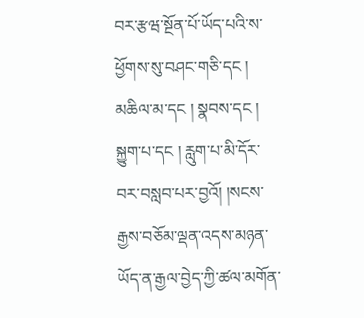བར་རྩཝ་སྔོན་པོ་ཡོད་པའི་ས་ཕྱོགས་སུ་བཤང་གཅི་དང ། མཆིལ་མ་དང ། སྣབས་དང ། སྐྱུག་པ་དང ། རླུག་པ་མི་དོར་བར་བསླབ་པར་བྱའོ། །སངས་རྒྱས་བཅོམ་ལྡན་འདས་མཉན་ཡོད་ན་རྒྱལ་བྱེད་ཀྱི་ཚལ་མགོན་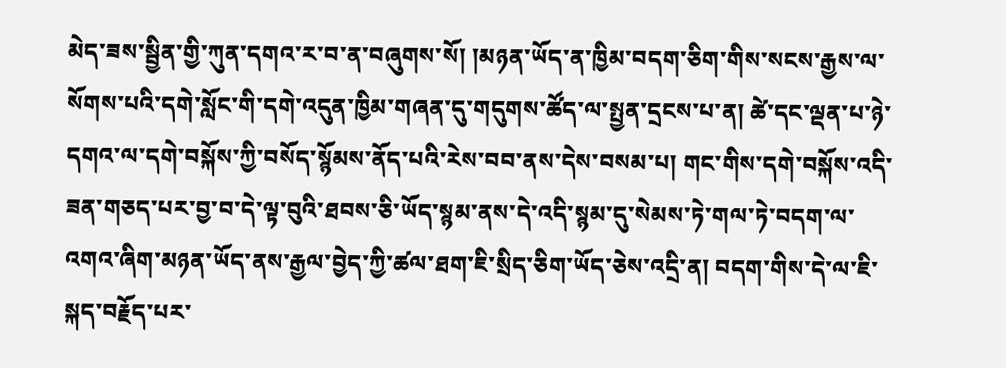མེད་ཟས་སྦྱིན་གྱི་ཀུན་དགའ་ར་བ་ན་བཞུགས་སོ། །མཉན་ཡོད་ན་ཁྱིམ་བདག་ཅིག་གིས་སངས་རྒྱས་ལ་སོགས་པའི་དགེ་སློང་གི་དགེ་འདུན་ཁྱིམ་གཞན་དུ་གདུགས་ཚོད་ལ་སྤྱན་དྲངས་པ་ན། ཚེ་དང་ལྡན་པ་ཉེ་དགའ་ལ་དགེ་བསྐོས་ཀྱི་བསོད་སྙོམས་ནོད་པའི་རེས་བབ་ནས་དེས་བསམ་པ། གང་གིས་དགེ་བསྐོས་འདི་ཟན་གཅད་པར་བྱ་བ་དེ་ལྟ་བུའི་ཐབས་ཅི་ཡོད་སྙམ་ནས་དེ་འདི་སྙམ་དུ་སེམས་ཏེ་གལ་ཏེ་བདག་ལ་འགའ་ཞིག་མཉན་ཡོད་ནས་རྒྱལ་བྱེད་ཀྱི་ཚལ་ཐག་ཇི་སྲིད་ཅིག་ཡོད་ཅེས་འདྲི་ན། བདག་གིས་དེ་ལ་ཇི་སྐད་བརྗོད་པར་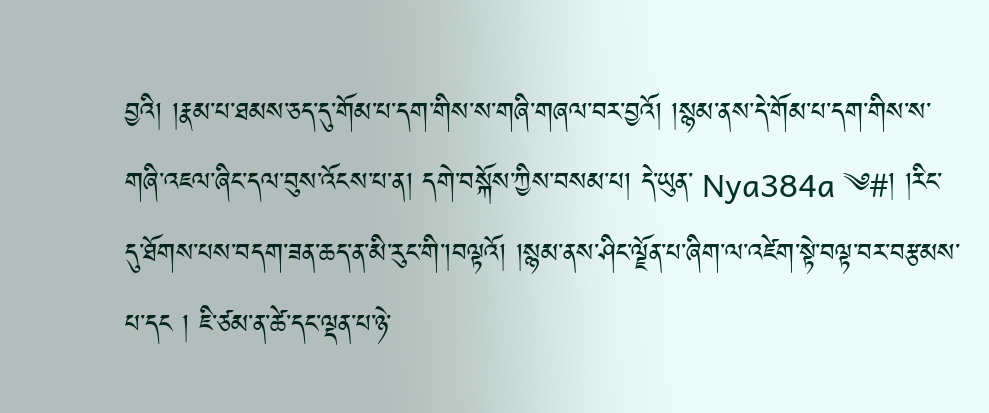བྱའི། །རྣམ་པ་ཐམས་ཅད་དུ་གོམ་པ་དག་གིས་ས་གཞི་གཞལ་བར་བྱའོ། །སྙམ་ནས་དེ་གོམ་པ་དག་གིས་ས་གཞི་འཇལ་ཞིང་དལ་བུས་འོངས་པ་ན། དགེ་བསྐོས་ཀྱིས་བསམ་པ། དེ་ཡུན་ Nya384a ༄#། །རིང་དུ་ཐོགས་པས་བདག་ཟན་ཆད་ན་མི་རུང་གི་།བལྟའོ། །སྙམ་ནས་ཤིང་ལྗོན་པ་ཞིག་ལ་འཛེག་སྟེ་བལྟ་བར་བརྩམས་པ་དང ། ཇི་ཙམ་ན་ཚེ་དང་ལྡན་པ་ཉེ་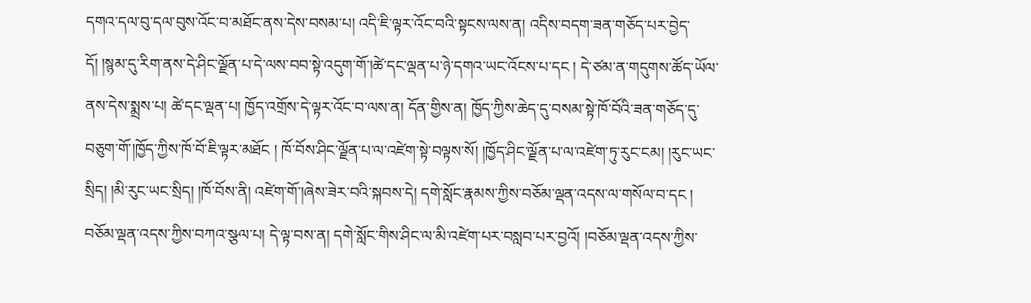དགའ་དལ་བུ་དལ་བུས་འོང་བ་མཐོང་ནས་དེས་བསམ་པ། འདི་ཇི་ལྟར་འོང་བའི་སྟངས་ལས་ན། འདིས་བདག་ཟན་གཅོད་པར་བྱེད་དོ། །སྙམ་དུ་རིག་ནས་དེ་ཤིང་ལྗོན་པ་དེ་ལས་བབ་སྟེ་འདུག་གོ་།ཚེ་དང་ལྡན་པ་ཉེ་དགའ་ཡང་འོངས་པ་དང ། དེ་ཙམ་ན་གདུགས་ཚོད་ཡོལ་ནས་དེས་སྨྲས་པ། ཚེ་དང་ལྡན་པ། ཁྱོད་འགྲོས་དེ་ལྟར་འོང་བ་ལས་ན། དོན་གྱིས་ན། ཁྱོད་ཀྱིས་ཆེད་དུ་བསམ་སྟེ་ཁོ་བོའི་ཟན་གཅོད་དུ་བཅུག་གོ་།ཁྱོད་ཀྱིས་ཁོ་བོ་ཇི་ལྟར་མཐོང ། ཁོ་བོས་ཤིང་ལྗོན་པ་ལ་འཛེག་སྟེ་བལྟས་སོ། །ཁྱོད་ཤིང་ལྗོན་པ་ལ་འཛེག་ཏུ་རུང་ངམ། །རུང་ཡང་སྲིད། །མི་རུང་ཡང་སྲིད། །ཁོ་བོས་ནི། འཛེག་གོ་།ཞེས་ཟེར་བའི་སྐབས་དེ། དགེ་སློང་རྣམས་ཀྱིས་བཅོམ་ལྡན་འདས་ལ་གསོལ་བ་དང ། བཅོམ་ལྡན་འདས་ཀྱིས་བཀའ་སྩལ་པ། དེ་ལྟ་བས་ན། དགེ་སློང་གིས་ཤིང་ལ་མི་འཛེག་པར་བསླབ་པར་བྱའོ། །བཅོམ་ལྡན་འདས་ཀྱིས་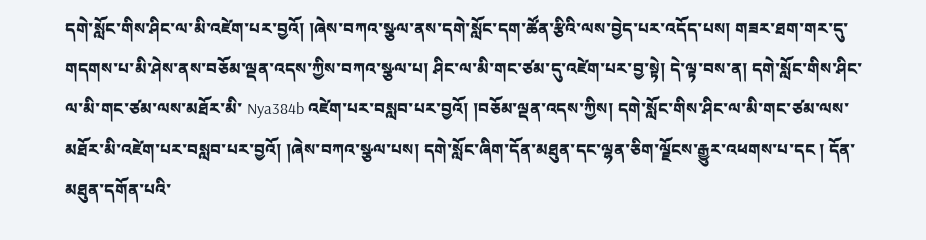དགེ་སློང་གིས་ཤིང་ལ་མི་འཛེག་པར་བྱའོ། །ཞེས་བཀའ་སྩལ་ནས་དགེ་སློང་དག་ཚོན་རྩིའི་ལས་བྱེད་པར་འདོད་པས། གཟར་ཐག་གར་དུ་གདགས་པ་མི་ཤེས་ནས་བཅོམ་ལྡན་འདས་ཀྱིས་བཀའ་སྩལ་པ། ཤིང་ལ་མི་གང་ཙམ་དུ་འཛེག་པར་བྱ་སྟེ། དེ་ལྟ་བས་ན། དགེ་སློང་གིས་ཤིང་ལ་མི་གང་ཙམ་ལས་མཐོར་མི་ Nya384b འཛེག་པར་བསླབ་པར་བྱའོ། །བཅོམ་ལྡན་འདས་ཀྱིས། དགེ་སློང་གིས་ཤིང་ལ་མི་གང་ཙམ་ལས་མཐོར་མི་འཛེག་པར་བསླབ་པར་བྱའོ། །ཞེས་བཀའ་སྩལ་པས། དགེ་སློང་ཞིག་དོན་མཐུན་དང་ལྷན་ཅིག་ལྗོངས་རྒྱུར་འཕགས་པ་དང ། དོན་མཐུན་དགོན་པའི་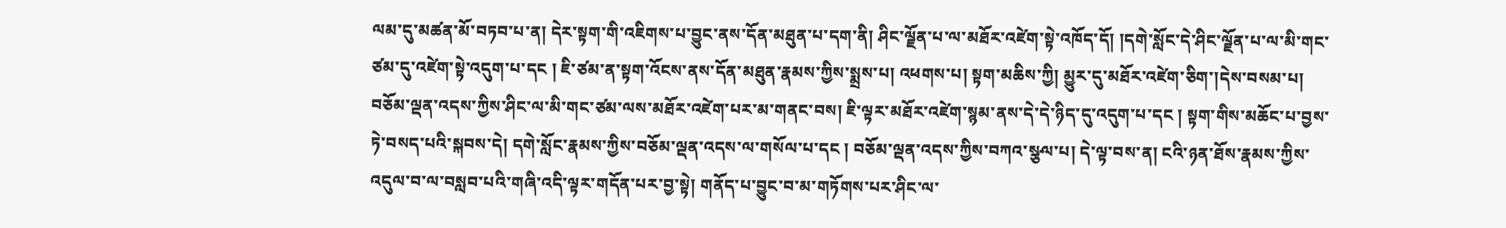ལམ་དུ་མཚན་མོ་བཏབ་པ་ན། དེར་སྟག་གི་འཇིགས་པ་བྱུང་ནས་དོན་མཐུན་པ་དག་ནི། ཤིང་ལྗོན་པ་ལ་མཐོར་འཛེག་སྟེ་འཁོད་དོ། །དགེ་སློང་དེ་ཤིང་ལྗོན་པ་ལ་མི་གང་ཙམ་དུ་འཛེག་སྟེ་འདུག་པ་དང ། ཇི་ཙམ་ན་སྟག་འོངས་ནས་དོན་མཐུན་རྣམས་ཀྱིས་སྨྲས་པ། འཕགས་པ། སྟག་མཆིས་ཀྱི། མྱུར་དུ་མཐོར་འཛེག་ཅིག་།དེས་བསམ་པ། བཅོམ་ལྡན་འདས་ཀྱིས་ཤིང་ལ་མི་གང་ཙམ་ལས་མཐོར་འཛེག་པར་མ་གནང་བས། ཇི་ལྟར་མཐོར་འཛེག་སྙམ་ནས་དེ་དེ་ཉིད་དུ་འདུག་པ་དང ། སྟག་གིས་མཆོང་པ་བྱས་ཏེ་བསད་པའི་སྐབས་དེ། དགེ་སློང་རྣམས་ཀྱིས་བཅོམ་ལྡན་འདས་ལ་གསོལ་པ་དང ། བཅོམ་ལྡན་འདས་ཀྱིས་བཀའ་སྩལ་པ། དེ་ལྟ་བས་ན། ངའི་ཉན་ཐོས་རྣམས་ཀྱིས་འདུལ་བ་ལ་བསླབ་པའི་གཞི་འདི་ལྟར་གདོན་པར་བྱ་སྟེ། གནོད་པ་བྱུང་བ་མ་གཏོགས་པར་ཤིང་ལ་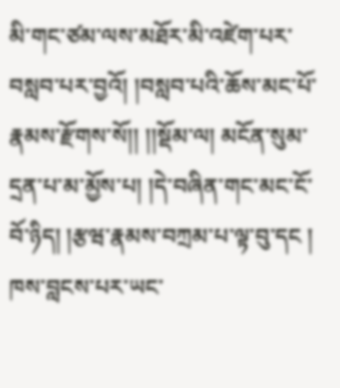མི་གང་ཙམ་ལས་མཐོར་མི་འཛེག་པར་བསླབ་པར་བྱའོ། །བསླབ་པའི་ཆོས་མང་པོ་རྣམས་རྫོགས་སོ།། །།སྡོམ་ལ། མངོན་སུམ་དྲན་པ་མ་མྱོས་པ། །དེ་བཞིན་གང་མང་ངོ་བོ་ཉིད། །རྩཝ་རྣམས་བཀྲམ་པ་ལྟ་བུ་དང ། ཁས་བླངས་པར་ཡང་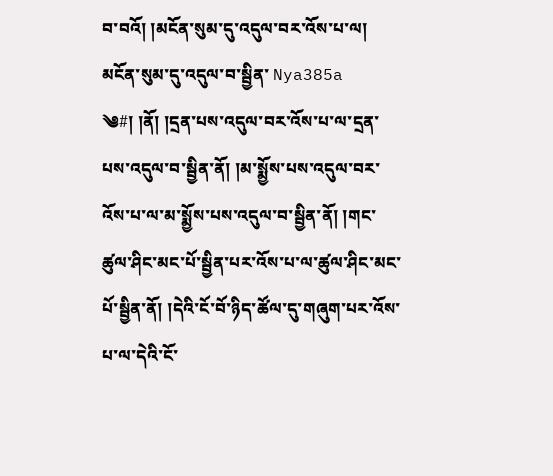བ་བའོ། །མངོན་སུམ་དུ་འདུལ་བར་འོས་པ་ལ། མངོན་སུམ་དུ་འདུལ་བ་སྦྱིན་ Nya385a ༄#། །ནོ། །དྲན་པས་འདུལ་བར་འོས་པ་ལ་དྲན་པས་འདུལ་བ་སྦྱིན་ནོ། །མ་སྨྱོས་པས་འདུལ་བར་འོས་པ་ལ་མ་སྨྱོས་པས་འདུལ་བ་སྦྱིན་ནོ། །གང་ཚུལ་ཤིང་མང་པོ་སྦྱིན་པར་འོས་པ་ལ་ཚུལ་ཤིང་མང་པོ་སྦྱིན་ནོ། །དེའི་ངོ་བོ་ཉིད་ཚོལ་དུ་གཞུག་པར་འོས་པ་ལ་དེའི་ངོ་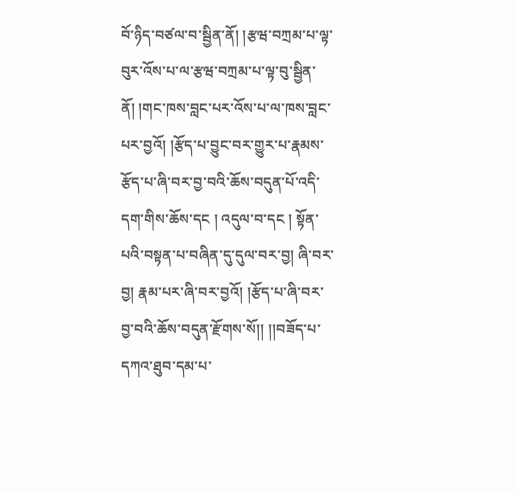བོ་ཉིད་བཙལ་བ་སྦྱིན་ནོ། །རྩཝ་བཀྲམ་པ་ལྟ་བུར་འོས་པ་ལ་རྩཝ་བཀྲམ་པ་ལྟ་བུ་སྦྱིན་ནོ། །གང་ཁས་བླང་པར་འོས་པ་ལ་ཁས་བླང་པར་བྱའོ། །རྩོད་པ་བྱུང་བར་གྱུར་པ་རྣམས་རྩོད་པ་ཞི་བར་བྱ་བའི་ཆོས་བདུན་པོ་འདི་དག་གིས་ཆོས་དང ། འདུལ་བ་དང ། སྟོན་པའི་བསྟན་པ་བཞིན་དུ་དུལ་བར་བྱ། ཞི་བར་བྱ། རྣམ་པར་ཞི་བར་བྱའོ། །རྩོད་པ་ཞི་བར་བྱ་བའི་ཆོས་བདུན་རྫོགས་སོ།། །།བཟོད་པ་དཀའ་ཐུབ་དམ་པ་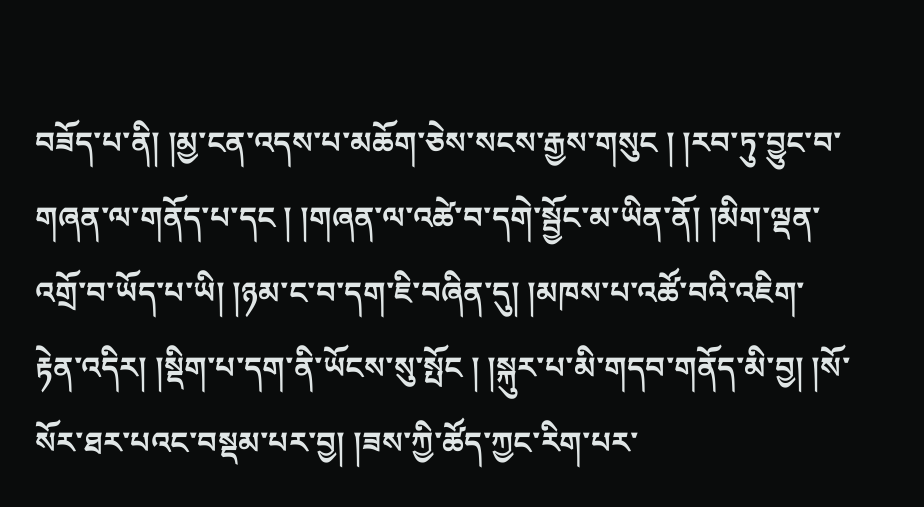བཟོད་པ་ནི། །མྱ་ངན་འདས་པ་མཆོག་ཅེས་སངས་རྒྱས་གསུང ། །རབ་ཏུ་བྱུང་བ་གཞན་ལ་གནོད་པ་དང ། །གཞན་ལ་འཚེ་བ་དགེ་སྦྱོང་མ་ཡིན་ནོ། །མིག་ལྡན་འགྲོ་བ་ཡོད་པ་ཡི། །ཉམ་ང་བ་དག་ཇི་བཞིན་དུ། །མཁས་པ་འཚོ་བའི་འཇིག་རྟེན་འདིར། །སྡིག་པ་དག་ནི་ཡོངས་སུ་སྤོང ། །སྐུར་པ་མི་གདབ་གནོད་མི་བྱ། །སོ་སོར་ཐར་པའང་བསྡམ་པར་བྱ། །ཟས་ཀྱི་ཚོད་ཀྱང་རིག་པར་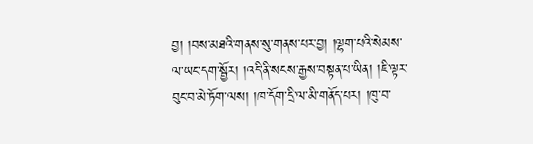བྱ། །བས་མཐའི་གནས་སུ་གནས་པར་བྱ། །ལྷག་པའི་སེམས་ལ་ཡང་དག་སྦྱོར། །འདི་ནི་སངས་རྒྱས་བསྟན་པ་ཡིན། །ཇི་ལྟར་བུང་བ་མེ་ཏོག་ལས། །ཁ་དོག་དྲི་ལ་མི་གནོད་པར། །ཁུ་བ་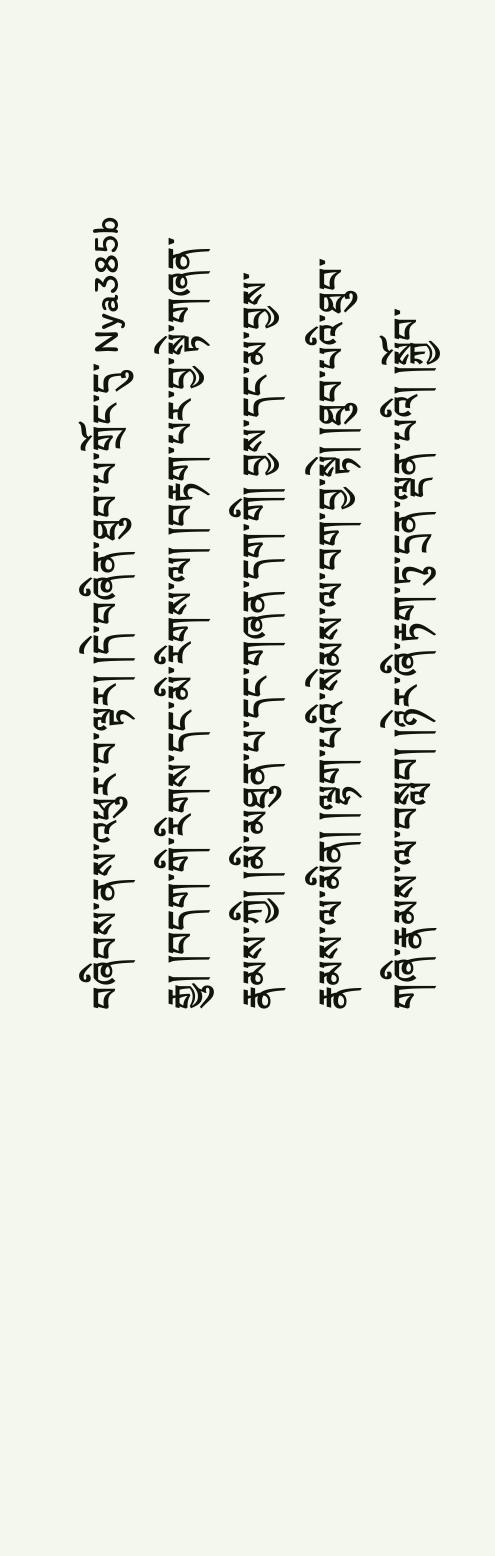བཞིབས་ནས་འཕུར་བ་ལྟར། །དེ་བཞིན་ཐུབ་པ་གྲོང་དུ་ Nya385b རྒྱུ། །བདག་གི་རིགས་དང་མི་རིགས་ལ། །བརྟག་པར་བྱ་སྟེ་གཞན་རྣམས་ཀྱི། །མི་མཐུན་པ་དང་གཞན་དག་གི། བྱས་དང་མ་བྱས་རྣམས་ལ་མིན། །ལྷག་པའི་སེམས་ལ་བག་བྱ་སྟེ། །ཐུབ་པའི་ཐུབ་གཞི་རྣམས་ལ་བསླབ། །ཉེར་ཞི་རྟག་ཏུ་དྲན་ལྡན་པའི། །སྐྱོབ་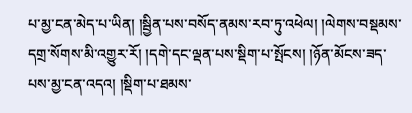པ་མྱ་ངན་མེད་པ་ཡིན། །སྦྱིན་པས་བསོད་ནམས་རབ་ཏུ་འཕེལ། །ལེགས་བསྡམས་དགྲ་སོགས་མི་འགྱུར་རོ། །དགེ་དང་ལྡན་པས་སྡིག་པ་སྤོངས། །ཉོན་མོངས་ཟད་པས་མྱ་ངན་འདའ། །སྡིག་པ་ཐམས་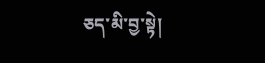ཅད་མི་བྱ་སྟེ།